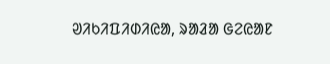ᱣᱤᱠᱤᱯᱤᱰᱤᱭᱟ, ᱨᱟᱲᱟ ᱜᱮᱭᱟᱱ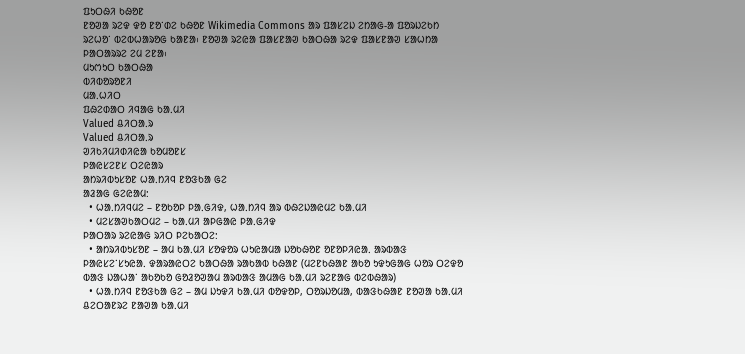ᱯᱩᱛᱷᱤ ᱠᱷᱚᱱ
ᱱᱚᱣᱟ ᱨᱮᱫ ᱫᱚ ᱱᱚᱸᱰᱮ ᱠᱷᱚᱱ Wikimedia Commons ᱟᱨ ᱯᱟᱥᱮᱡ ᱮᱴᱟᱜ-ᱟ ᱯᱚᱨᱡᱮᱠᱴ ᱨᱮᱦᱚᱸ ᱵᱮᱵᱦᱟᱨᱚᱜ ᱠᱟᱱᱟ᱾ ᱱᱚᱣᱟ ᱨᱮᱭᱟ ᱯᱟᱥᱱᱟᱣ ᱠᱟᱛᱷᱟ ᱨᱮᱫ ᱯᱟᱥᱱᱟᱣ ᱥᱟᱦᱴᱟ ᱞᱟᱛᱟᱨᱨᱮ ᱮᱢ ᱮᱱᱟ᱾
ᱢᱩᱬᱩᱛ ᱠᱟᱛᱷᱟ
ᱵᱤᱵᱚᱨᱚᱱᱤ
ᱢᱟᱹᱦᱤᱛ
ᱯᱷᱮᱰᱟᱛ ᱤᱧᱟᱜ ᱠᱟᱹᱢᱤ
Valued ᱪᱤᱛᱟᱹᱨ
Valued ᱪᱤᱛᱟᱹᱨ
ᱣᱤᱠᱤᱢᱤᱰᱤᱭᱟ ᱠᱚᱢᱚᱱᱥ
ᱞᱟᱭᱥᱮᱱᱥ ᱛᱮᱭᱟᱨ
ᱟᱴᱨᱤᱵᱩᱥᱚᱱ ᱦᱟᱹᱴᱤᱧ ᱱᱚᱝᱠᱟ ᱜᱮ
ᱟᱲᱟᱜ ᱜᱮᱭᱟᱢ:
  • ᱦᱟᱹᱴᱤᱧᱢᱮ – ᱱᱚᱠᱚᱞ ᱞᱟᱹᱜᱤᱫ, ᱦᱟᱹᱴᱤᱧ ᱟᱨ ᱵᱷᱮᱡᱟᱭᱢᱮ ᱠᱟᱹᱢᱤ
  • ᱢᱮᱥᱟᱣᱠᱟᱛᱢᱮ – ᱠᱟᱹᱢᱤ ᱟᱞᱜᱟᱭ ᱞᱟᱹᱜᱤᱫ
ᱞᱟᱛᱟᱨ ᱨᱮᱭᱟᱜ ᱨᱤᱛ ᱞᱮᱠᱟᱛᱮ:
  • ᱟᱴᱨᱤᱵᱩᱥᱚᱱ – ᱟᱢ ᱠᱟᱹᱢᱤ ᱥᱚᱫᱚᱨ ᱦᱩᱭᱟᱢᱟ ᱡᱚᱠᱷᱚᱱ ᱚᱱᱚᱞᱤᱭᱟᱹ ᱟᱨᱵᱟᱝ ᱞᱟᱭᱥᱮᱸᱥᱩᱭᱟᱹ ᱫᱟᱨᱟᱭᱛᱮ ᱠᱟᱛᱷᱟ ᱨᱟᱠᱟᱵ ᱠᱷᱟᱱ (ᱢᱮᱱᱠᱷᱟᱱ ᱟᱠᱚ ᱩᱫᱩᱜᱟᱜ ᱦᱚᱨ ᱛᱮᱫᱚ ᱵᱟᱝ ᱡᱟᱦᱟᱸ ᱟᱠᱚᱠᱚ ᱜᱚᱲᱚᱣᱟᱢ ᱟᱨᱵᱟᱝ ᱟᱢᱟᱜ ᱠᱟᱹᱢᱤ ᱨᱮᱱᱟᱜ ᱵᱮᱵᱷᱟᱨ)
  • ᱦᱟᱹᱴᱤᱧ ᱱᱚᱝᱠᱟ ᱜᱮ – ᱟᱢ ᱡᱩᱫᱤ ᱠᱟᱹᱢᱤ ᱵᱚᱫᱚᱞ, ᱛᱚᱨᱡᱚᱢᱟ, ᱵᱟᱝᱠᱷᱟᱱ ᱱᱚᱣᱟ ᱠᱟᱹᱢᱤ ᱪᱮᱛᱟᱱᱨᱮ ᱱᱟᱣᱟ ᱠᱟᱹᱢᱤ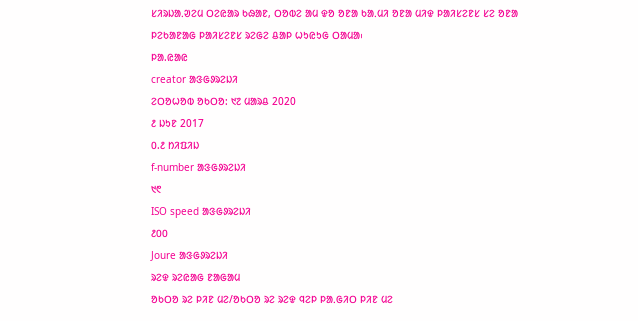ᱥᱤᱨᱡᱟᱹᱣᱮᱢ ᱛᱮᱭᱟᱨ ᱠᱷᱟᱱ, ᱛᱚᱵᱮ ᱟᱢ ᱫᱚ ᱚᱱᱟ ᱠᱟᱹᱢᱤ ᱚᱱᱟ ᱢᱤᱫ ᱞᱟᱤᱥᱮᱱᱥ ᱥᱮ ᱚᱱᱟ ᱞᱮᱠᱟᱱᱟᱜ ᱞᱟᱤᱥᱮᱱᱥ ᱨᱮᱜᱮ ᱪᱟᱞ ᱦᱩᱭᱩᱜ ᱛᱟᱢᱟ᱾
ᱞᱟ.ᱭᱟᱭ
creator ᱟᱝᱜᱽᱨᱮᱡᱤ
ᱮᱛᱚᱦᱚᱵ ᱚᱠᱛᱚ: ᱑᱗ ᱢᱟᱨᱪ 2020
᱒ ᱡᱩᱱ 2017
᱐.᱒ ᱴᱤᱯᱤᱡ
f-number ᱟᱝᱜᱽᱨᱮᱡᱤ
᱑᱖
ISO speed ᱟᱝᱜᱽᱨᱮᱡᱤ
᱒᱐᱐
Joure ᱟᱝᱜᱽᱨᱮᱡᱤ
ᱨᱮᱫ ᱨᱮᱭᱟᱜ ᱱᱟᱜᱟᱢ
ᱚᱠᱛᱚ ᱨᱮ ᱞᱤᱱ ᱢᱮ/ᱚᱠᱛᱚ ᱨᱮ ᱨᱮᱫ ᱧᱮᱞ ᱞᱟᱹᱜᱤᱛ ᱞᱤᱱ ᱢᱮ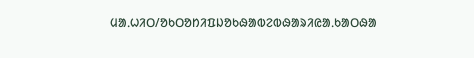ᱢᱟᱹᱦᱤᱛ/ᱚᱠᱛᱚᱴᱤᱯᱡᱚᱠᱷᱟᱵᱮᱵᱷᱟᱨᱤᱭᱟᱹᱠᱟᱛᱷᱟ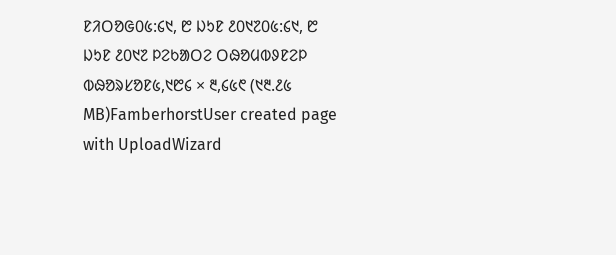ᱱᱤᱛᱚᱜ᱐᱕:᱔᱑, ᱘ ᱡᱩᱱ ᱒᱐᱑᱗᱐᱕:᱔᱑, ᱘ ᱡᱩᱱ ᱒᱐᱑᱗ ᱞᱮᱠᱟᱛᱮ ᱛᱷᱚᱢᱵᱽᱱᱮᱞ ᱵᱷᱚᱨᱥᱚᱱ᱕,᱑᱘᱔ × ᱓,᱔᱕᱖ (᱑᱓.᱒᱕ MB)FamberhorstUser created page with UploadWizard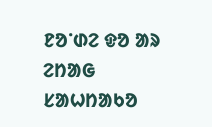ᱱᱚᱸᱰᱮ ᱫᱚ ᱟᱨ ᱮᱴᱟᱜ ᱥᱟᱦᱴᱟᱠᱚ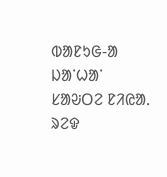ᱵᱟᱱᱩᱜ-ᱟ ᱡᱟᱸᱦᱟᱸ ᱥᱟᱶᱛᱮ ᱱᱤᱭᱟᱹ ᱨᱮᱫ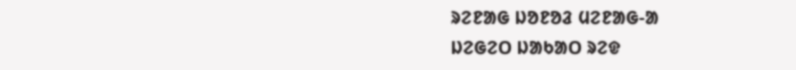ᱨᱮᱱᱟᱜ ᱡᱚᱱᱚᱲ ᱢᱮᱱᱟᱜ-ᱟ
ᱡᱮᱜᱮᱛ ᱡᱟᱠᱟᱛ ᱨᱮᱫ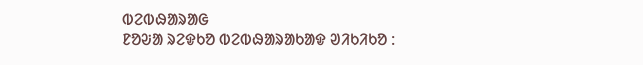ᱵᱮᱵᱷᱟᱨᱟᱜ
ᱱᱚᱶᱟ ᱨᱮᱫᱠᱚ ᱵᱮᱵᱷᱟᱨᱟᱠᱟᱫ ᱣᱤᱠᱤᱠᱚ :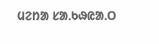ᱢᱮᱴᱟ ᱥᱟᱹᱠᱷᱭᱟᱹᱛ